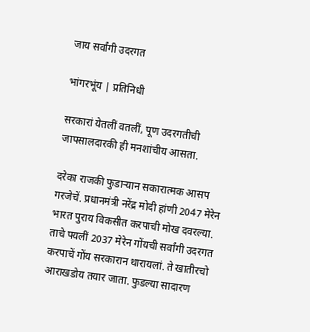जाय सर्वांगी उदरगत

भांगरभूंय | प्रतिनिधी

सरकारां येतलीं वतलीं, पूण उदरगतीची जापसालदारकी ही मनशांचीय आसता.

दरेका राजकी फुडाऱ्यान सकारात्मक आसप गरजेचें. प्रधानमंत्री नरेंद्र मोदी हांणी 2047 मेरेन भारत पुराय विकसीत करपाची मोख दवरल्या. ताचे पयलीं 2037 मेरेन गोंयची सर्वांगी उदरगत करपाचें गोंय सरकारान थारायलां. ते खातीरचो आराखडोय तयार जाता. फुडल्या सादारण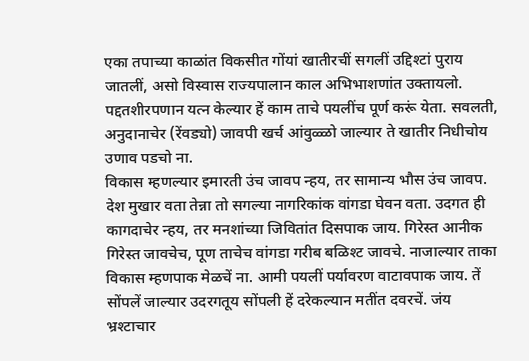एका तपाच्या काळांत विकसीत गोंयां खातीरचीं सगलीं उद्दिश्टां पुराय जातलीं, असो विस्वास राज्यपालान काल अभिभाशणांत उक्तायलो. पद्दतशीरपणान यत्न केल्यार हें काम ताचे पयलींच पूर्ण करूं येता. सवलती, अनुदानाचेर (रेंवड्यो) जावपी खर्च आंवुळ्ळो जाल्यार ते खातीर निधीचोय उणाव पडचो ना.
विकास म्हणल्यार इमारती उंच जावप न्हय, तर सामान्य भौस उंच जावप. देश मुखार वता तेन्ना तो सगल्या नागरिकांक वांगडा घेवन वता. उदगत ही कागदाचेर न्हय, तर मनशांच्या जिवितांत दिसपाक जाय. गिरेस्त आनीक गिरेस्त जावचेच, पूण ताचेच वांगडा गरीब बळिश्ट जावचे. नाजाल्यार ताका विकास म्हणपाक मेळचें ना. आमी पयलीं पर्यावरण वाटावपाक जाय. तें सोंपलें जाल्यार उदरगतूय सोंपली हें दरेकल्यान मतींत दवरचें. जंय भ्रश्टाचार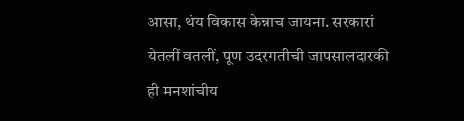आसा, थंय विकास केन्नाच जायना. सरकारां येतलीं वतलीं, पूण उदरगतीची जापसालदारकी ही मनशांचीय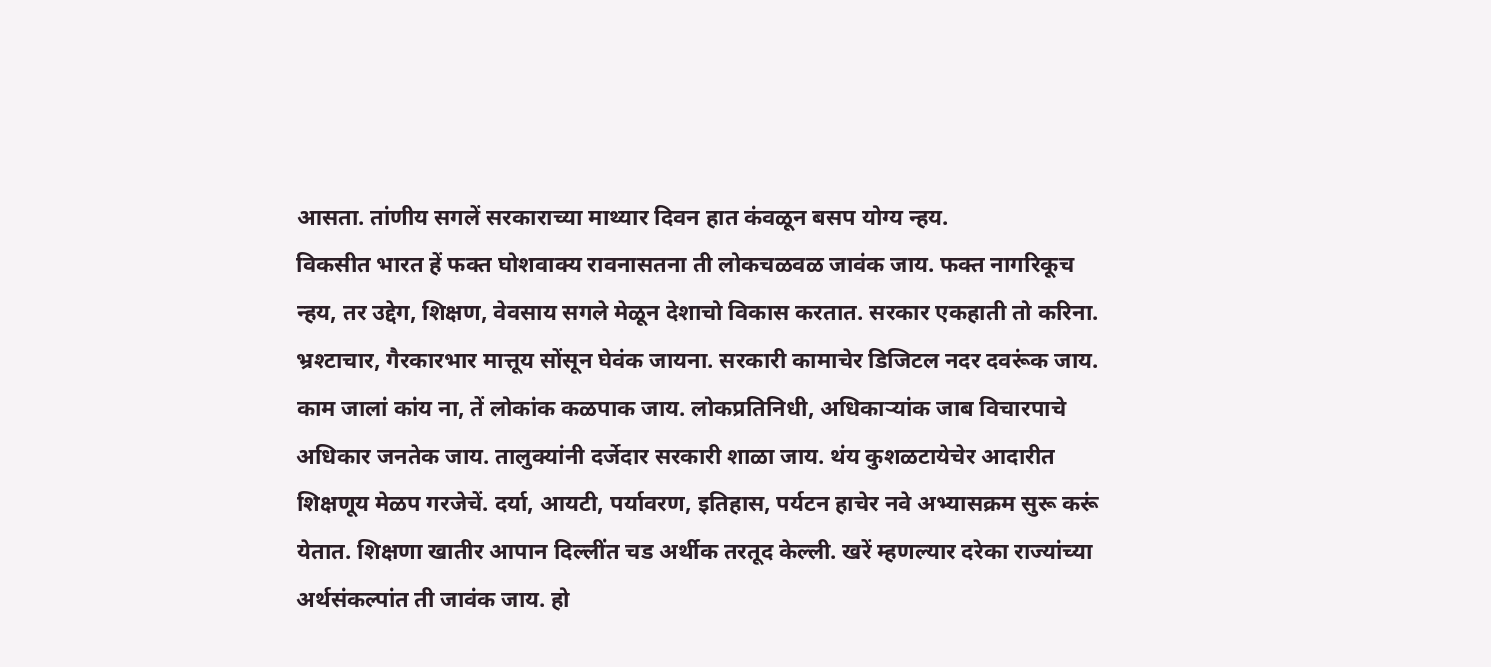आसता. तांणीय सगलें सरकाराच्या माथ्यार दिवन हात कंवळून बसप योग्य न्हय.
विकसीत भारत हें फक्त घोशवाक्य रावनासतना ती लोकचळवळ जावंक जाय. फक्त नागरिकूच न्हय, तर उद्देग, शिक्षण, वेवसाय सगले मेळून देशाचो विकास करतात. सरकार एकहाती तो करिना. भ्रश्टाचार, गैरकारभार मात्तूय सोंसून घेवंक जायना. सरकारी कामाचेर डिजिटल नदर दवरूंक जाय. काम जालां कांय ना, तें लोकांक कळपाक जाय. लोकप्रतिनिधी, अधिकाऱ्यांक जाब विचारपाचे अधिकार जनतेक जाय. तालुक्यांनी दर्जेदार सरकारी शाळा जाय. थंय कुशळटायेचेर आदारीत शिक्षणूय मेळप गरजेचें. दर्या, आयटी, पर्यावरण, इतिहास, पर्यटन हाचेर नवे अभ्यासक्रम सुरू करूं येतात. शिक्षणा खातीर आपान दिल्लींत चड अर्थीक तरतूद केल्ली. खरें म्हणल्यार दरेका राज्यांच्या अर्थसंकल्पांत ती जावंक जाय. हो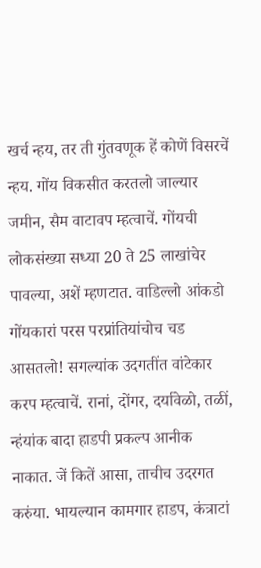खर्च न्हय, तर ती गुंतवणूक हें कोणें विसरचें न्हय. गोंय विकसीत करतलो जाल्यार जमीन, सैम वाटावप म्हत्वाचें. गोंयची लोकसंख्या सध्या 20 ते 25 लाखांचेर पावल्या, अशें म्हणटात. वाडिल्लो आंकडो गोंयकारां परस परप्रांतियांचोच चड आसतलो! सगल्यांक उदगतींत वांटेकार करप म्हत्वाचें. रानां, दोंगर, दर्यावेळो, तळीं, न्हंयांक बादा हाडपी प्रकल्प आनीक नाकात. जें कितें आसा, ताचीच उदरगत करुंया. भायल्यान कामगार हाडप, कंत्राटां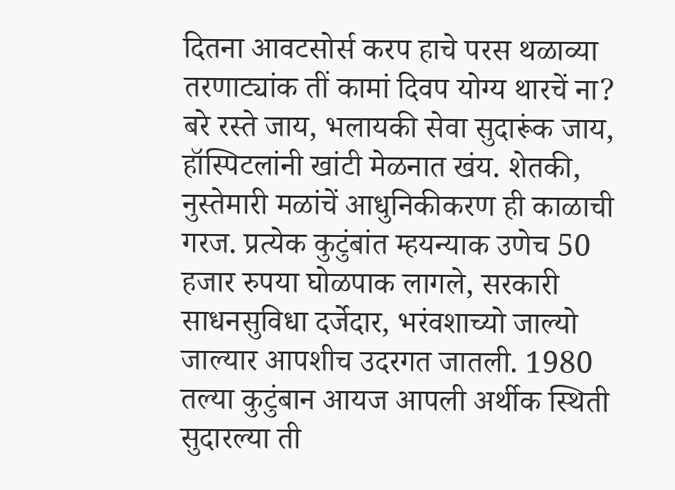दितना आवटसोर्स करप हाचे परस थळाव्या तरणाट्यांक तीं कामां दिवप योग्य थारचें ना? बरे रस्ते जाय, भलायकी सेवा सुदारूंक जाय, हॉस्पिटलांनी खांटी मेळनात खंय. शेतकी, नुस्तेमारी मळांचें आधुनिकीकरण ही काळाची गरज. प्रत्येक कुटुंबांत म्हयन्याक उणेच 50 हजार रुपया घोळपाक लागले, सरकारी साधनसुविधा दर्जेदार, भरंवशाच्यो जाल्यो जाल्यार आपशीच उदरगत जातली. 1980 तल्या कुटुंबान आयज आपली अर्थीक स्थिती सुदारल्या ती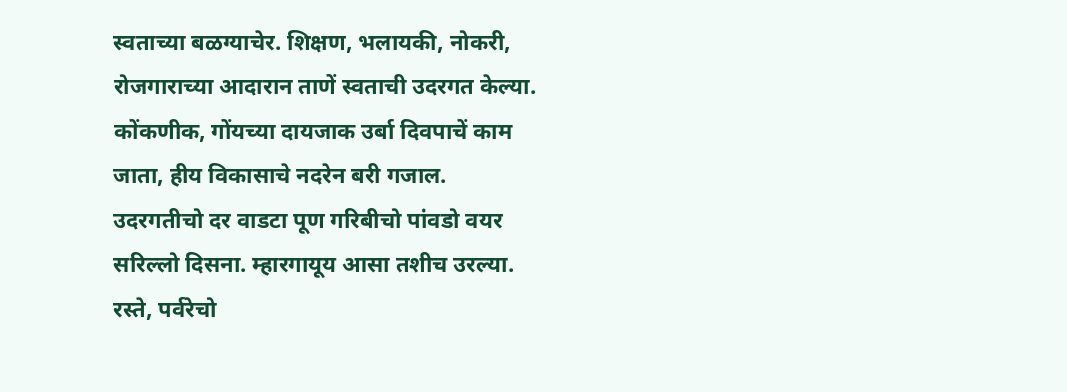स्वताच्या बळग्याचेर. शिक्षण, भलायकी, नोकरी, रोजगाराच्या आदारान ताणें स्वताची उदरगत केल्या. कोंकणीक, गोंयच्या दायजाक उर्बा दिवपाचें काम जाता, हीय विकासाचे नदरेन बरी गजाल.
उदरगतीचो दर वाडटा पूण गरिबीचो पांवडो वयर सरिल्लो दिसना. म्हारगायूय आसा तशीच उरल्या. रस्ते, पर्वरेचो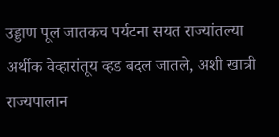उड्डाण पूल जातकच पर्यटना सयत राज्यांतल्या अर्थीक वेव्हारांतूय व्हड बदल जातले, अशी खात्री राज्यपालान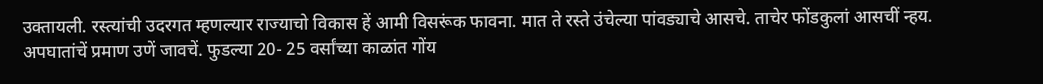उक्तायली. रस्त्यांची उदरगत म्हणल्यार राज्याचो विकास हें आमी विसरूंक फावना. मात ते रस्ते उंचेल्या पांवड्याचे आसचे. ताचेर फोंडकुलां आसचीं न्हय. अपघातांचें प्रमाण उणें जावचें. फुडल्या 20- 25 वर्सांच्या काळांत गोंय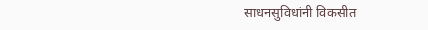साधनसुविधांनी विकसीत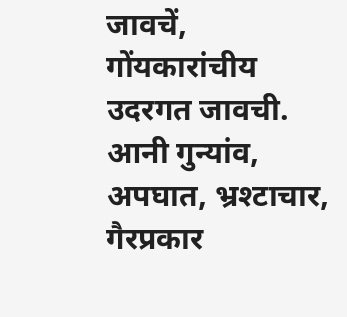जावचें, गोंयकारांचीय उदरगत जावची. आनी गुन्यांव, अपघात, भ्रश्टाचार, गैरप्रकार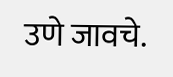उणे जावचे.